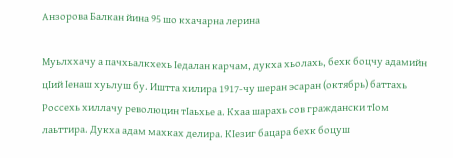Анзорова Балкан йина 95 шо кхачарна лерина

Муьлххачу а пачхьалкхехь Iедалан карчам, дукха хьолахь, бехк боцчу адамийн цIий Iенаш хуьлуш бу. Иштта хилира 1917-чу шеран эсаран (октябрь) баттахь Россехь хиллачу революцин тIаьхье а. Кхаа шарахь сов граждански тIом лаьттира. Дукха адам махках делира. КIезиг бацара бехк боцуш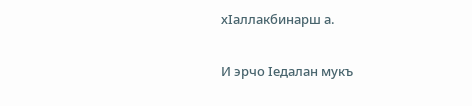хIаллакбинарш а.

И эрчо Iедалан мукъ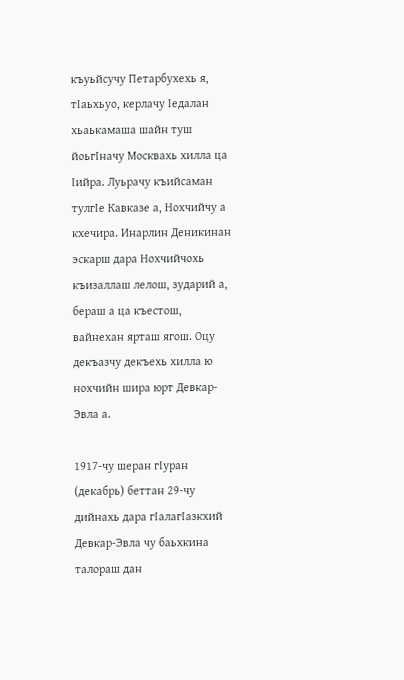къуьйсучу Петарбухехь я, тIаьхьуо, керлачу Iедалан хьаькамаша шайн туш йоьгIначу Москвахь хилла ца Iийра. Луьрачу къийсаман тулгIе Кавказе а, Нохчийчу а кхечира. Инарлин Деникинан эскарш дара Нохчийчохь къизаллаш лелош, зударий а, бераш а ца къестош, вайнехан ярташ ягош. Оцу декъазчу декъехь хилла ю нохчийн шира юрт Девкар-Эвла а.

1917-чу шеран гIуран (декабрь) беттан 29-чу дийнахь дара гIалагIазкхий Девкар-Эвла чу баьхкина талораш дан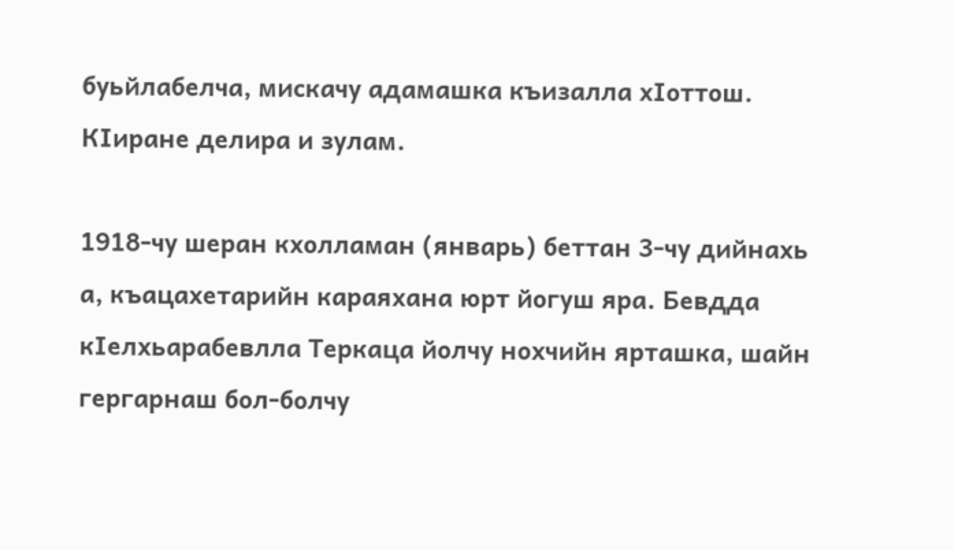буьйлабелча, мискачу адамашка къизалла хIоттош. КIиране делира и зулам.

1918-чу шеран кхолламан (январь) беттан 3-чу дийнахь а, къацахетарийн караяхана юрт йогуш яра. Бевдда кIелхьарабевлла Теркаца йолчу нохчийн ярташка, шайн гергарнаш бол-болчу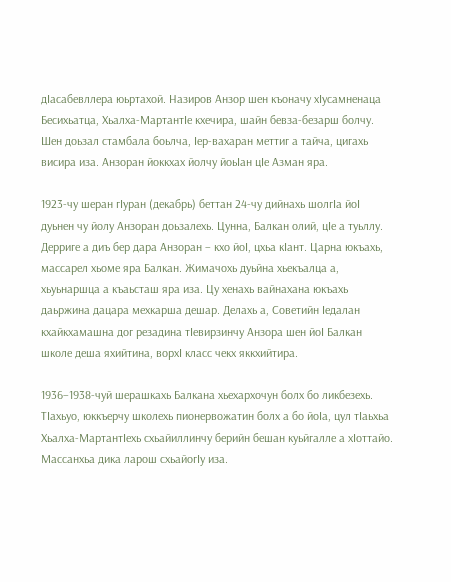дIасабевллера юьртахой. Назиров Анзор шен къоначу хIусамненаца Бесихьатца, Хьалха-МартантIе кхечира, шайн бевза-безарш болчу. Шен доьзал стамбала боьлча, Iер-вахаран меттиг а тайча, цигахь висира иза. Анзоран йоккхах йолчу йоьIан цIе Азман яра.

1923-чу шеран гIуран (декабрь) беттан 24-чу дийнахь шолгIа йоI дуьнен чу йолу Анзоран доьзалехь. Цунна, Балкан олий, цIе а туьллу. Дерриге а диъ бер дара Анзоран – кхо йоI, цхьа кIант. Царна юкъахь, массарел хьоме яра Балкан. Жимачохь дуьйна хьекъалца а, хьуьнаршца а къаьсташ яра иза. Цу хенахь вайнахана юкъахь даьржина дацара мехкарша дешар. Делахь а, Советийн Iедалан кхайкхамашна дог резадина тIевирзинчу Анзора шен йоI Балкан школе деша яхийтина, ворхI класс чекх яккхийтира.

1936–1938-чуй шерашкахь Балкана хьехархочун болх бо ликбезехь. ТIахьуо, юккъерчу школехь пионервожатин болх а бо йоIа, цул тIаьхьа Хьалха-МартантIехь схьайиллинчу берийн бешан куьйгалле а хIоттайо. Массанхьа дика ларош схьайогIу иза.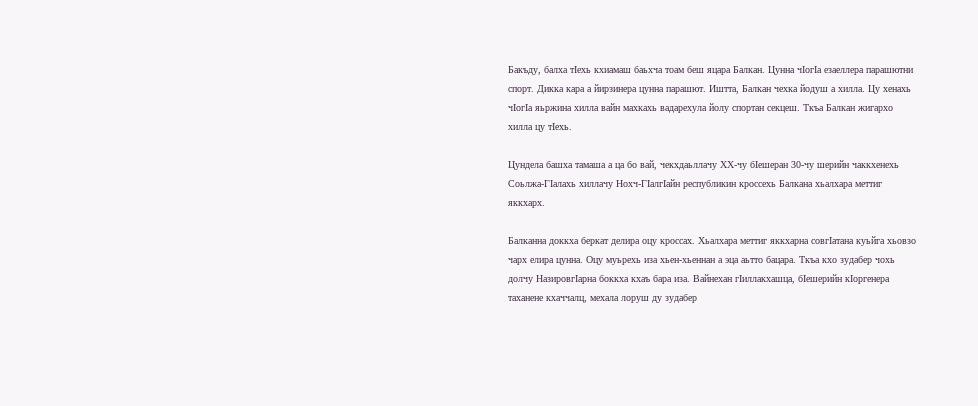Бакъду, балха тIехь кхиамаш баьхча тоам беш яцара Балкан. Цунна чIогIа езаеллера парашютни спорт. Дикка кара а йирзинера цунна парашют. Иштта, Балкан чехка йодуш а хилла. Цу хенахь чIогIа яьржина хилла вайн махкахь вадарехула йолу спортан секцеш. Ткъа Балкан жигархо хилла цу тIехь.

Цундела башха тамаша а ца бо вай, чекхдаьллачу ХХ-чу бIешеран 30-чу шерийн чаккхенехь Соьлжа-ГIалахь хиллачу Нохч-ГIалгIайн республикин кроссехь Балкана хьалхара меттиг яккхарх.

Балканна доккха беркат делира оцу кроссах. Хьалхара меттиг яккхарна совгIатана куьйга хьовзо чарх елира цунна. Оцу муьрехь иза хьен-хьеннан а эца аьтто бацара. Ткъа кхо зудабер чохь долчу НазировгIарна боккха кхаъ бара иза. Вайнехан гIиллакхашца, бIешерийн кIоргенера таханене кхаччалц, мехала лоруш ду зудабер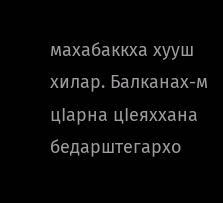махабаккха хууш хилар. Балканах-м цIарна цIеяххана бедарштегархо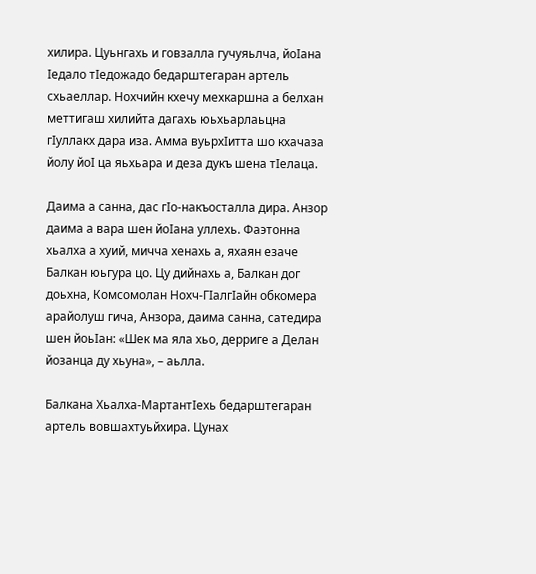хилира. Цуьнгахь и говзалла гучуяьлча, йоIана Iедало тIедожадо бедарштегаран артель схьаеллар. Нохчийн кхечу мехкаршна а белхан меттигаш хилийта дагахь юьхьарлаьцна гIуллакх дара иза. Амма вуьрхIитта шо кхачаза йолу йоI ца яьхьара и деза дукъ шена тIелаца.

Даима а санна, дас гIо-накъосталла дира. Анзор даима а вара шен йоIана уллехь. Фаэтонна хьалха а хуий, мичча хенахь а, яхаян езаче Балкан юьгура цо. Цу дийнахь а, Балкан дог доьхна, Комсомолан Нохч-ГIалгIайн обкомера арайолуш гича, Анзора, даима санна, сатедира шен йоьIан: «Шек ма яла хьо, дерриге а Делан йозанца ду хьуна», – аьлла.

Балкана Хьалха-МартантIехь бедарштегаран артель вовшахтуьйхира. Цунах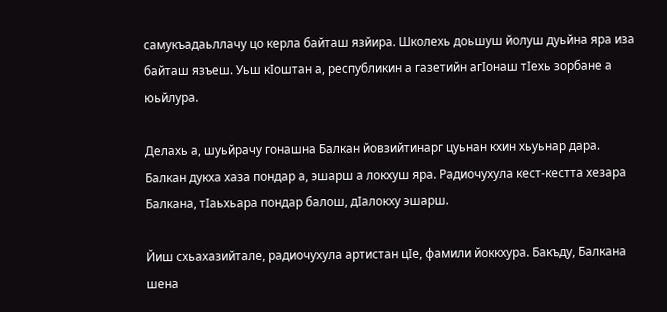самукъадаьллачу цо керла байташ язйира. Школехь доьшуш йолуш дуьйна яра иза байташ язъеш. Уьш кIоштан а, республикин а газетийн агIонаш тIехь зорбане а юьйлура.

Делахь а, шуьйрачу гонашна Балкан йовзийтинарг цуьнан кхин хьуьнар дара. Балкан дукха хаза пондар а, эшарш а локхуш яра. Радиочухула кест-кестта хезара Балкана, тIаьхьара пондар балош, дIалокху эшарш.

Йиш схьахазийтале, радиочухула артистан цIе, фамили йоккхура. Бакъду, Балкана шена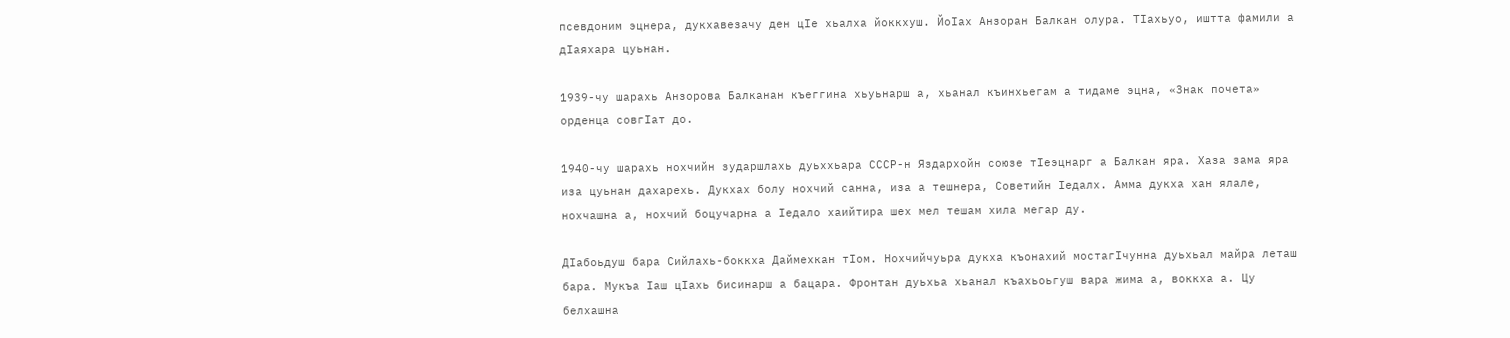псевдоним эцнера, дукхавезачу ден цIе хьалха йоккхуш. ЙоIах Анзоран Балкан олура. ТIахьуо, иштта фамили а дIаяхара цуьнан.

1939-чу шарахь Анзорова Балканан къеггина хьуьнарш а, хьанал къинхьегам а тидаме эцна, «Знак почета» орденца совгIат до.

1940-чу шарахь нохчийн зударшлахь дуьххьара СССР-н Яздархойн союзе тIеэцнарг а Балкан яра. Хаза зама яра иза цуьнан дахарехь. Дукхах болу нохчий санна, иза а тешнера, Советийн Iедалх. Амма дукха хан ялале, нохчашна а, нохчий боцучарна а Iедало хаийтира шех мел тешам хила мегар ду.

ДIабоьдуш бара Сийлахь-боккха Даймехкан тIом. Нохчийчуьра дукха къонахий мостагIчунна дуьхьал майра леташ бара. Мукъа Iаш цIахь бисинарш а бацара. Фронтан дуьхьа хьанал къахьоьгуш вара жима а, воккха а. Цу белхашна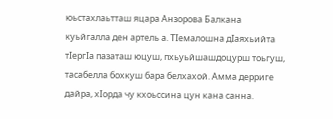юьстахлаьтташ яцара Анзорова Балкана куьйгалла ден артель а. ТIемалошна дIаяхьийта тIергIа пазаташ юцуш, пхьуьйшашдоцурш тоьгуш, тасабелла бохкуш бара белхахой. Амма дерриге дайра, хIорда чу кхоьссина цун кана санна.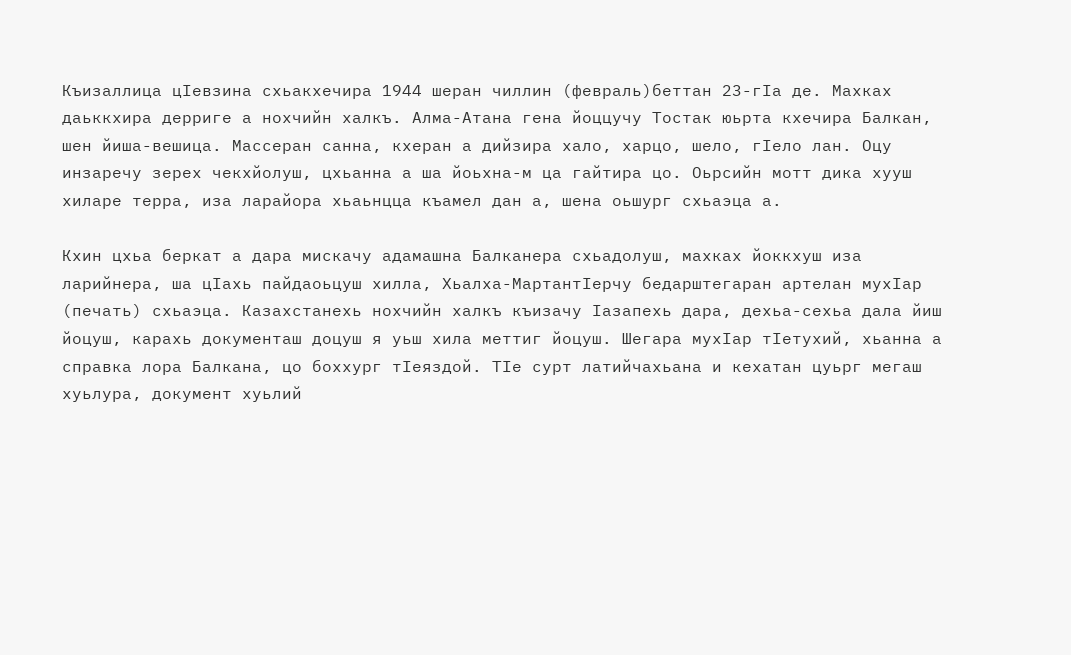Къизаллица цIевзина схьакхечира 1944 шеран чиллин (февраль)беттан 23-гIа де. Махках даьккхира дерриге а нохчийн халкъ. Алма-Атана гена йоццучу Тостак юьрта кхечира Балкан, шен йиша-вешица. Массеран санна, кхеран а дийзира хало, харцо, шело, гIело лан. Оцу инзаречу зерех чекхйолуш, цхьанна а ша йоьхна-м ца гайтира цо. Оьрсийн мотт дика хууш хиларе терра, иза ларайора хьаьнцца къамел дан а, шена оьшург схьаэца а.

Кхин цхьа беркат а дара мискачу адамашна Балканера схьадолуш, махках йоккхуш иза ларийнера, ша цIахь пайдаоьцуш хилла, Хьалха-МартантIерчу бедарштегаран артелан мухIар (печать) схьаэца. Казахстанехь нохчийн халкъ къизачу Iазапехь дара, дехьа-сехьа дала йиш йоцуш, карахь документаш доцуш я уьш хила меттиг йоцуш. Шегара мухIар тIетухий, хьанна а справка лора Балкана, цо боххург тIеяздой. ТIе сурт латийчахьана и кехатан цуьрг мегаш хуьлура, документ хуьлий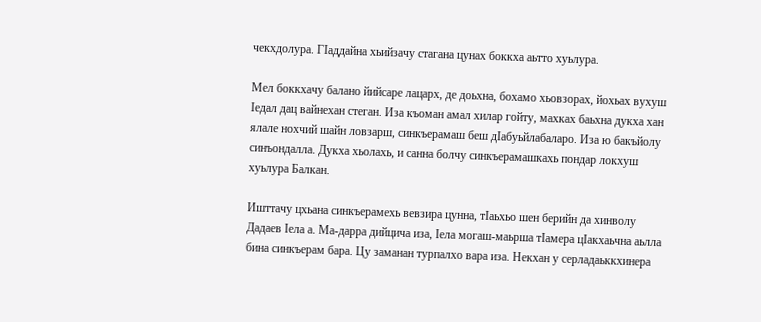чекхдолура. ГIаддайна хьийзачу стагана цунах боккха аьтто хуьлура.

Мел боккхачу балано йийсаре лацарх, де доьхна, бохамо хьовзорах, йохьах вухуш Iедал дац вайнехан стеган. Иза къоман амал хилар гойту, махках баьхна дукха хан ялале нохчий шайн ловзарш, синкъерамаш беш дIабуьйлабаларо. Иза ю бакъйолу синъондалла. Дукха хьолахь, и санна болчу синкъерамашкахь пондар локхуш хуьлура Балкан.

Ишттачу цхьана синкъерамехь вевзира цунна, тIаьхьо шен берийн да хинволу Дадаев Iела а. Ма-дарра дийцича иза, Iела могаш-маьрша тIамера цIакхаьчна аьлла бина синкъерам бара. Цу заманан турпалхо вара иза. Некхан у серладаьккхинера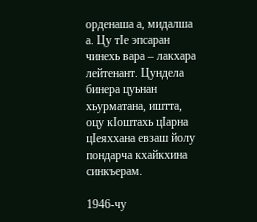орденаша а, мидалша а. Цу тIе эпсаран чинехь вара – лакхара лейтенант. Цундела бинера цуьнан хьурматана, иштта, оцу кIоштахь цIарна цIеяххана евзаш йолу пондарча кхайкхина синкъерам.

1946-чу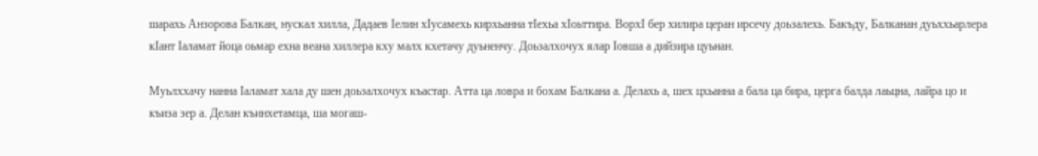шарахь Анзорова Балкан, нускал хилла, Дадаев Iелин хIусамехь кирхьанна тIехьа хIоьттира. ВорхI бер хилира церан ирсечу доьзалехь. Бакъду, Балканан дуьххьарлера кIант Iаламат йоца оьмар ехна веана хиллера кху малх кхетачу дуьненчу. Доьзалхочух ялар Iовша а дийзира цуьнан.

Муьлххачу нанна Iаламат хала ду шен доьзалхочух къастар. Атта ца ловра и бохам Балкана а. Делахь а, шех цхьанна а бала ца бира, церга балда лаьцна, лайра цо и къиза зер а. Делан къинхетамца, ша могаш-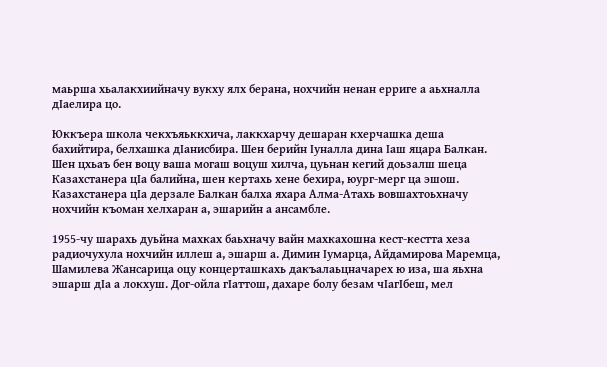маьрша хьалакхиийначу вукху ялх берана, нохчийн ненан ерриге а аьхналла дIаелира цо.

Юккъера школа чекхъяьккхича, лаккхарчу дешаран кхерчашка деша бахийтира, белхашка дIанисбира. Шен берийн Iуналла дина Iаш яцара Балкан. Шен цхьаъ бен воцу ваша могаш воцуш хилча, цуьнан кегий доьзалш шеца Казахстанера цIа балийна, шен кертахь хене бехира, юург-мерг ца эшош. Казахстанера цIа дерзале Балкан балха яхара Алма-Атахь вовшахтоьхначу нохчийн къоман хелхаран а, эшарийн а ансамбле.

1955-чу шарахь дуьйна махках баьхначу вайн махкахошна кест-кестта хеза радиочухула нохчийн иллеш а, эшарш а. Димин Iумарца, Айдамирова Маремца, Шамилева Жансарица оцу концерташкахь дакъалаьцначарех ю иза, ша яьхна эшарш дIа а локхуш. Дог-ойла гIаттош, дахаре болу безам чIагIбеш, мел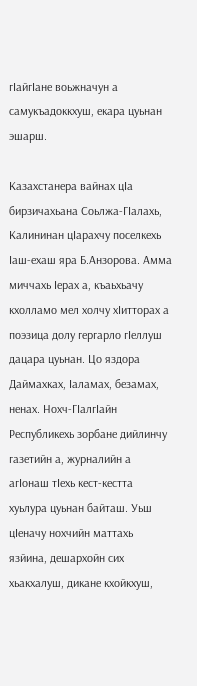гIайгIане воьжначун а самукъадоккхуш, екара цуьнан эшарш.

Казахстанера вайнах цIа бирзичахьана Соьлжа-ГIалахь, Калининан цIарахчу поселкехь Iаш-ехаш яра Б.Анзорова. Амма миччахь Iерах а, къаьхьачу кхолламо мел холчу хIитторах а поэзица долу гергарло гIеллуш дацара цуьнан. Цо яздора Даймахках, Iаламах, безамах, ненах. Нохч-ГIалгIайн Республикехь зорбане дийлинчу газетийн а, журналийн а агIонаш тIехь кест-кестта хуьлура цуьнан байташ. Уьш цIеначу нохчийн маттахь язйина, дешархойн сих хьакхалуш, дикане кхойкхуш,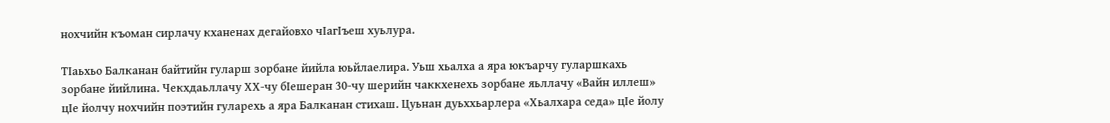нохчийн къоман сирлачу кханенах дегайовхо чIагIъеш хуьлура.

ТIаьхьо Балканан байтийн гуларш зорбане йийла юьйлаелира. Уьш хьалха а яра юкъарчу гуларшкахь зорбане йийлина. Чекхдаьллачу ХХ-чу бIешеран 30-чу шерийн чаккхенехь зорбане яьллачу «Вайн иллеш» цIе йолчу нохчийн поэтийн гуларехь а яра Балканан стихаш. Цуьнан дуьххьарлера «Хьалхара седа» цIе йолу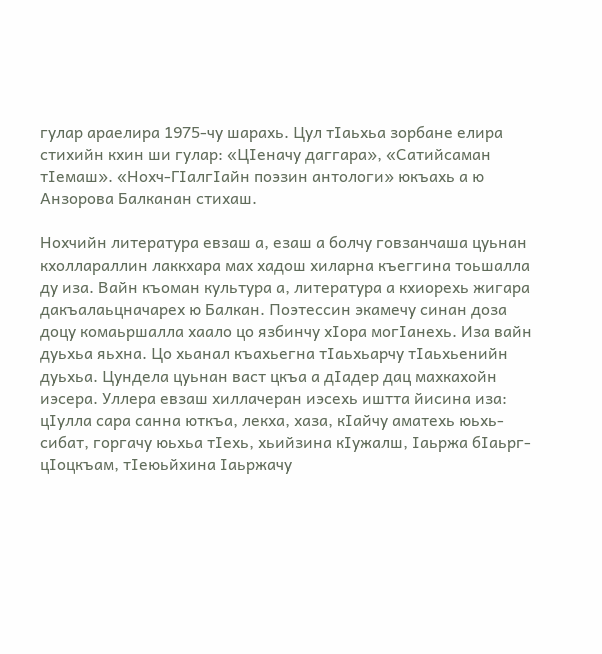гулар араелира 1975-чу шарахь. Цул тIаьхьа зорбане елира стихийн кхин ши гулар: «ЦIеначу даггара», «Сатийсаман тIемаш». «Нохч-ГIалгIайн поэзин антологи» юкъахь а ю Анзорова Балканан стихаш.

Нохчийн литература евзаш а, езаш а болчу говзанчаша цуьнан кхоллараллин лаккхара мах хадош хиларна къеггина тоьшалла ду иза. Вайн къоман культура а, литература а кхиорехь жигара дакъалаьцначарех ю Балкан. Поэтессин экамечу синан доза доцу комаьршалла хаало цо язбинчу хIора могIанехь. Иза вайн дуьхьа яьхна. Цо хьанал къахьегна тIаьхьарчу тIаьхьенийн дуьхьа. Цундела цуьнан васт цкъа а дIадер дац махкахойн иэсера. Уллера евзаш хиллачеран иэсехь иштта йисина иза: цIулла сара санна юткъа, лекха, хаза, кIайчу аматехь юьхь-сибат, горгачу юьхьа тIехь, хьийзина кIужалш, Iаьржа бIаьрг-цIоцкъам, тIеюьйхина Iаьржачу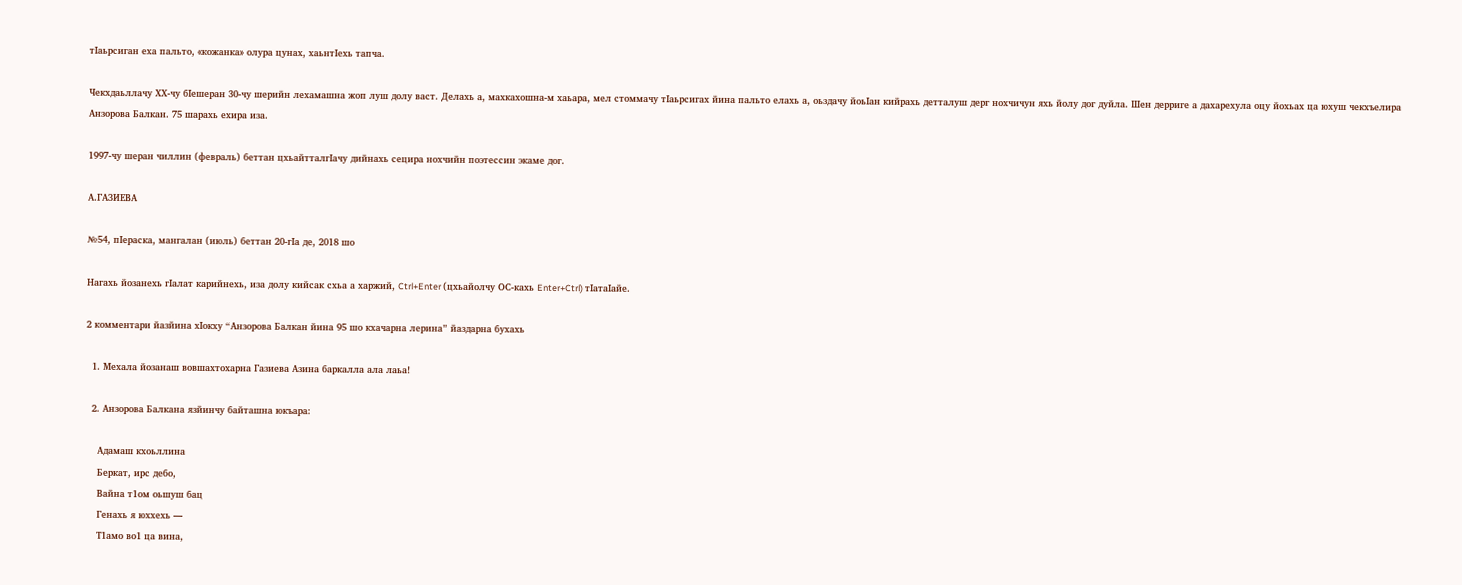тIаьрсиган еха пальто, «кожанка» олура цунах, хаьнтIехь тапча.

Чекхдаьллачу ХХ-чу бIешеран 30-чу шерийн лехамашна жоп луш долу васт. Делахь а, махкахошна-м хаьара, мел стоммачу тIаьрсигах йина пальто елахь а, оьздачу йоьIан кийрахь детталуш дерг нохчичун яхь йолу дог дуйла. Шен дерриге а дахарехула оцу йохьах ца юхуш чекхъелира Анзорова Балкан. 75 шарахь ехира иза.

1997-чу шеран чиллин (февраль) беттан цхьайтталгIачу дийнахь сецира нохчийн поэтессин экаме дог.

А.ГАЗИЕВА

№54, пIераска, мангалан (июль) беттан 20-гIа де, 2018 шо

Нагахь йозанехь гIалат карийнехь, иза долу кийсак схьа а харжий, Ctrl+Enter (цхьайолчу ОС-кахь Enter+Ctrl) тIатаIайе.

2 комментари йазйина хIокху “Анзорова Балкан йина 95 шо кхачарна лерина” йаздарна бухахь

  1. Мехала йозанаш вовшахтохарна Газиева Азина баркалла ала лаьа!

  2. Анзорова Балкана язйинчу байташна юкъара:

    Адамаш кхоьллина
    Беркат, ирс дебо,
    Вайна т1ом оьшуш бац
    Генахь я юххехь —
    Т1амо во1 ца вина,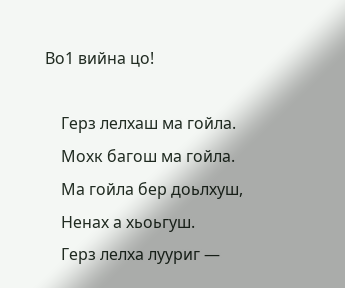Во1 вийна цо!

    Герз лелхаш ма гойла.
    Мохк багош ма гойла.
    Ма гойла бер доьлхуш,
    Ненах а хьоьгуш.
    Герз лелха лууриг —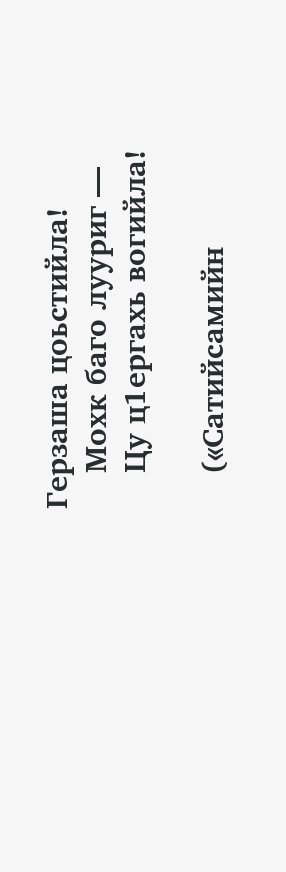Герзаша цоьстийла!
    Мохк баго лууриг —
    Цу ц1ергахь вогийла!

    («Сатийсамийн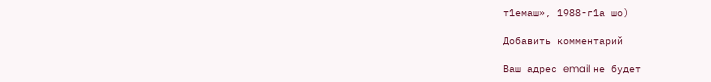т1емаш», 1988-г1а шо)

Добавить комментарий

Ваш адрес email не будет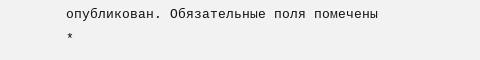опубликован. Обязательные поля помечены *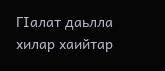ГIалат даьлла хилар хаийтар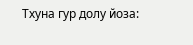Тхуна гур долу йоза: